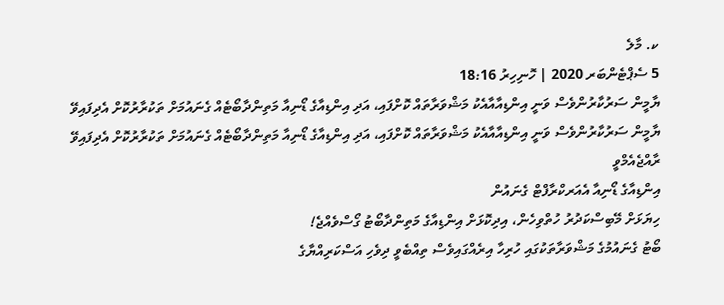ކ. މާލެ
5 ސެޕްޓެންބަރ 2020 | ހޮނިހިރު 18:16
ޔާމީން ސަރުކާރުންވެސް ވަނީ އިންޑިއާއާއެކު މަޝްވަރާތައް ކޮށްފައި، އަދި އިންޑިއާގެ ޑޯނިއާ މަތިންދާބޯޓެއް ގެނައުމަށް ތަކުރާރުކޮށް އެދިފައިވޭ
ޔާމީން ސަރުކާރުންވެސް ވަނީ އިންޑިއާއާއެކު މަޝްވަރާތައް ކޮށްފައި، އަދި އިންޑިއާގެ ޑޯނިއާ މަތިންދާބޯޓެއް ގެނައުމަށް ތަކުރާރުކޮށް އެދިފައިވޭ
ރާއްޖެއެމްވީ
އިންޑިއާގެ ޑޯނިއާ އެއަރކްރާފްޓް ގެނައުން
ހިޔަޅަށް މޭބިސްކަދުރު ހުތްވިހެން، އިދިކޮޅަށް އިންޑިއާގެ މަތިންދާބޯޓު ގޯސްވެއްޖެ!
ބޯޓު ގެނައުމުގެ މަޝްވަރާތަކުގައި ހުރިހާ އިރެއްގައިވެސް ތިއްބެވީ ދިވެހި އަސްކަރިއްޔާގެ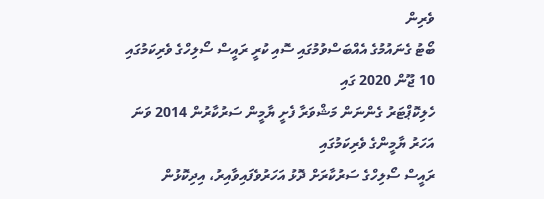ވެރިން
ބޯޓު ގެނައުމުގެ އެއްބަސްވުމުގައި ސޮއި ކުރީ ރައީސް ސޯލިހްގެ ވެރިކަމުގައި 10 ޖޫން 2020 ގައި
ހެލިކޮޕްޓަރު ގެންނަން މަޝްވަރާ ފެށީ ޔާމީން ސަރުކާރުން 2014 ވަނަ އަހަރު ޔާމީންގެ ވެރިކަމުގައި
ރައީސް ސޯލިހްގެ ސަރުކާރަށް ދޮޅު އަހަރުވެފައިވާއިރު، އިދިކޮޅުން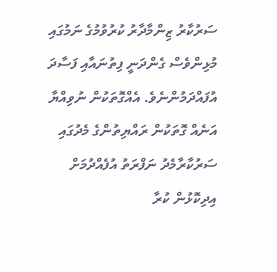ސަރުކާރު ޒިންމާދާރު ކުރުވުމުގެ ނަމުގައި މުޅިންވެސް ގެންދަނީ ފިތުނައާއި ފަސާދަ އުފައްދަމުންނެވެ. އެއްގޮތަކުން ނުވިއްޔާ އަނެއް ގޮތަކުން ރައްޔިތުންގެ މެދުގައި ސަރުކާރާމެދު ނަފްރަތު އުފެއްދުމަށް އިދިކޮޅުން ކުރާ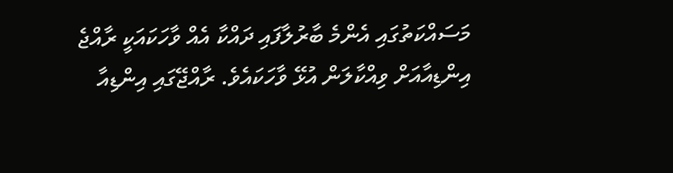މަސައްކަތުގައި އެންމެ ބާރުލާފައި ދައްކާ އެއް ވާހަކައަކީ ރާއްޖެ އިންޑިއާއަށް ވިއްކާލަން އުޅޭ ވާހަކައެވެ. ރާއްޖޭގައި އިންޑިއާ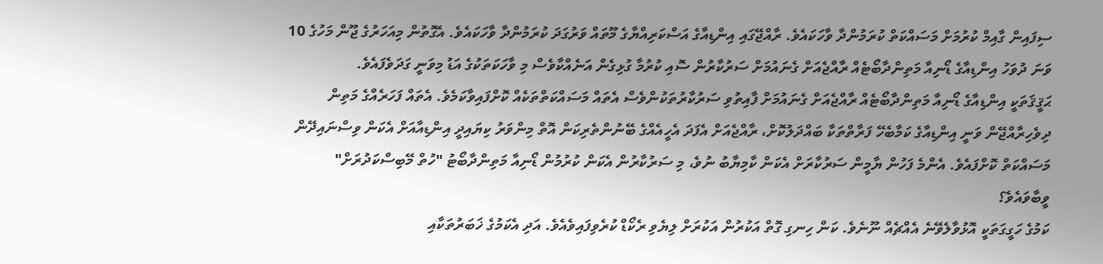ސިފައިން ގާއިމް ކުރުމަށް މަސައްކަތް ކުރަމުންދާ ވާހަކައެވެ. ރާއްޖޭގައި އިންޑިއާގެ އަސްކަރިއްޔާގެ މޫތައް ވަރުގަދަ ކުރަމުންދާ ވާހަކައެވެ. އެގޮތުން މިއަހަރުގެ ޖޫން މަހުގެ 10 ވަނަ ދުވަހު އިންޑިއާގެ ޑޯނިއާ މަތިންދާބޯޓެއް ރާއްޖެއަށް ގެނައުމަށް ސަރުކާރުން ސޮއި ކުރުމާ ގުޅިގެން އަނެއްކާވެސް މި ވާހަކަތަކުގެ އަޑު މިވަނީ ގަދަވެފައެވެ.
ޙަޤީޤަތަކީ އިންޑިއާގެ ޑޯނިއާ މަތިންދާބޯޓެއް ރާއްޖެއަށް ގެނައުމަށް ފާއިތުވި ސަރުކާރުތަކުންވެސް އެތައް މަސައްކަތްތަކެއް ކޮށްފައިވާކަމެވެ. އެތައް ފަހަރެއްގެ މަތިން ދިވެހިރާއްޖޭން ވަނީ އިންޑިއާގެ ކަމާބެހޭ ފަރާތްތަކާ ބައްދަލުކޮށް، ރާއްޖެއަށް އެފަދަ އެހީއެއްގެ ބޭނުންތެރިކަން އޮތް މިންވަރު ކިޔައިދީ އިންޑިއާއަށް އެކަން ވިސްނައިދޭން މަސައްކަތް ކޮށްފައެވެ. އެންމެ ފަހުން ޔާމީން ސަރުކާރަށް އެކަން ކާމިޔާބު ނުވެ، މި ސަރުކާރުން އެކަން ކުރުމުން ޑޯނިއާ މަތިންދާބޯޓު "ހުތް މޭބިސްކަދުރަށް" ވީބާވައެވެ؟
ކަމުގެ ހަގީގަތަކީ އޮޅުވާލެވޭނެ އެއްޗެއް ނޫނެވެ. ކަން ހިނގި ގޮތް އަކުރުން އަކުރަށް ލިޔެވި ރެކޯޑް ކުރެވިފައިވެއެވެ. އަދި އެކަމުގެ ޚަބަރުތަކާއި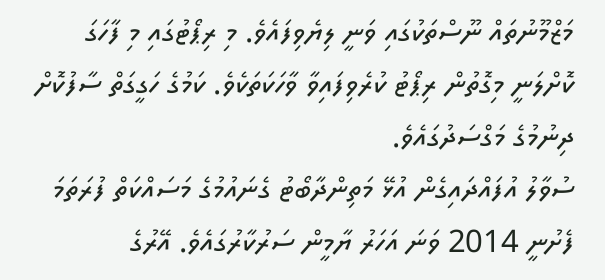މަޒްމޫނުތައް ނޫސްތަކުގައި ވަނީ ލިޔެވިފައެވެ. މި ރިޕޯޓުގައި މި ފާހަގަ ކޮށްލަނީ މިގޮތުން ރިޕޯޓު ކުރެވިފައިވާ ވާހަކަތަކެވެ. ކަމުގެ ހަގީގަތް ސާފުކޮށް ދިނުމުގެ މަގްސަދުގައެވެ.
ސުވާލު އުފައްދައިގެން އުޅޭ މަތިންދާބޯޓު ގެނައުމުގެ މަސައްކަތް ފުރަތަމަ ފެށުނީ 2014 ވަނަ އަހަރު ޔާމީން ސަރުކާރުގައެވެ. އޭރުގެ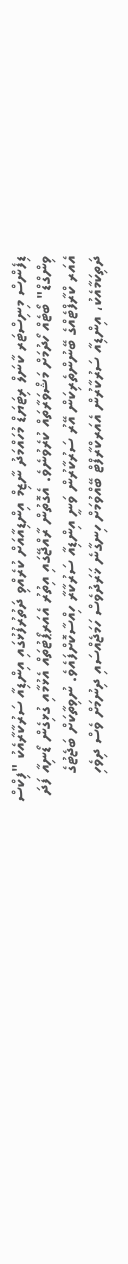ޑިފެންސް މިނިސްޓަރ ކާނަލް ރިޓަޔަޑް މުހައްމަދު ނާޒިމް އިންޑިއާއަށް ކުރެއްވި ދަތުރުފުޅުގައި އިންޑިއާ ސަރުކާރާއެކު "ފިކްސް ވިންގްޑް" ބޯޓެއް ހޯދުމަށް މަޝްވަރާތައް ކުރެވުނެވެ. އެގޮތުން ރާއްޖޭގައި އިތުރު އެއަރޕޯޓުތައް އެޅުމާއި ގުޅިގެން ޑޯނިއާ ފަދަ އެއަރ ކްރާފްޓެއްގެ ބޭނުންތެރިކަން އޭރު ސަރުކާރުން ވަނީ އިންޑިއާ ސަރުކާރާ ހިއްސާކޮށްފައެވެ. ނުވިތާކަށް ބަޖެޓުގެ ދަތިކަމާއެކު، އިންޑިއާ ސަރުކާރުން އެއަރކްރާފްޓް ބޭއްވުމަށް ހިނގާނެ ޚަރަދުވެސް ހަމަޖެއްސައި ދިނުމަށް ވެސް ދިވެހި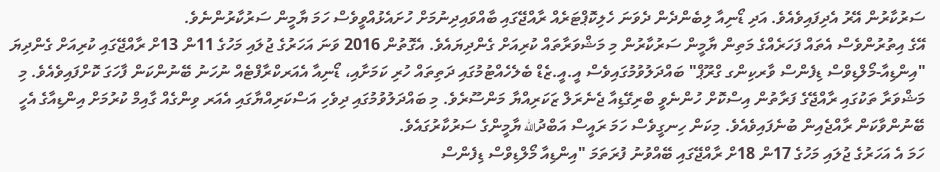ސަރުކާރުން އޭރު އެދިފައިވެއެވެ. އަދި ޑޯނިއާ ލިބެންދެން ދެވަނަ ހެލިކޮޕްޓަރެއް ރާއްޖޭގައި ބާއްވައިދިނުމަށް ހުށައެޅުއްވީވެސް ހަމަ ޔާމީން ސަރުކާރުންނެވެ.
އޭގެ އިތުރުންވެސް އެތައް ފަހަރެއްގެ މަތިން ޔާމީން ސަރުކާރުން މި މަޝްވަރާތައް ކުރިއަށް ގެންދިޔައެވެ. އެގޮތުން 2016 ވަނަ އަހަރުގެ ޖުލައި މަހުގެ 11ން 13ށް ރާއްޖޭގައި ކުރިއަށް ގެންދިޔަ "އިންޑިއާ-މޯލްޑިވްސް ޑިފެންސް ވާރކިންގ ގްރޫޕް" ބައްދަލުވުމުގައިވެސް އީ.އީ.ޒެޑް ބެލެހެއްޓުމުގައި ދަތިތައް ހުރި ކަމަށާއި، ޑޯނިއާ އެއަރކްރާފްޓެއް ނުހަނު ބޭނުންކަން ފާހަގަ ކޮށްފައިވެއެވެ. މި މަޝްވަރާ ތަކުގައި ރާއްޖޭގެ ފަރާތުން އިސްކޮށް ހުންނެވީ ބްރިގޭޑިއާ ޖެނެރަލް ޒަކަރިއްޔާ މަންސޫރެވެ. މި ބައްދަލުވުމުގައި ދިވެހި އަސްކަރިއްޔާގައި އެއަރ ވިންގެއް ގާއިމް ކުރުމަށް އިންޑިއާގެ އެހީ ބޭނުންވާކަން ރާއްޖެއިން ބުނެފައިވެއެވެ. މިކަން ހިނގީވެސް ހަމަ ރައީސް އަބްދުالله ޔާމީންގެ ސަރުކާރުގައެވެ.
ހަމަ އެ އަހަރުގެ ޖުލައި މަހުގެ 17ން 18ށް ރާއްޖޭގައި ބޭއްވުނު ފުރަތަމަ "އިންޑިއާ މޯލްޑިވްސް ޑިފެންސް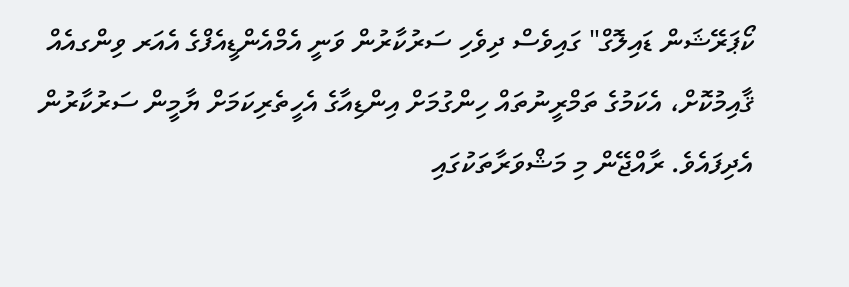ކޯޕަރޭޝަން ޑައިލޮގް" ގައިވެސް ދިވެހި ސަރުކާރުން ވަނީ އެމްއެންޑީއެފްގެ އެއަރ ވިންގއެއް ޤާއިމުކޮށް، އެކަމުގެ ތަމްރީނުތައް ހިންގުމަށް އިންޑިއާގެ އެހީތެރިކަމަށް ޔާމީން ސަރުކާރުން އެދިފައެވެ. ރާއްޖޭން މި މަޝްވަރާތަކުގައި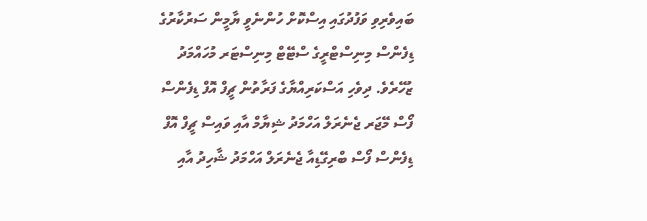ބައިވެރިވި ވަފުދުގައި އިސްކޮށް ހުންނެވީ ޔާމީން ސަރުކާރުގެ ޑިފެންސް މިނިސްޓްރީގެ ސްޓޭޓް މިނިސްޓަރ މުހައްމަދު ޒުހޭރެވެ. ދިވެހި އަސްކަރިއްޔާގެ ފަރާތުން ޗީފް އޮފް ޑިފެންސް ފޯސް މޭޖަރ ޖެނެރަލް އަހްމަދު ޝިޔާމް އާއި ވައިސް ޗީފް އޮފް ޑިފެންސް ފޯސް ބްރިގޭޑިއާ ޖެނެރަލް އަހްމަދު ޝާހިދު އާއި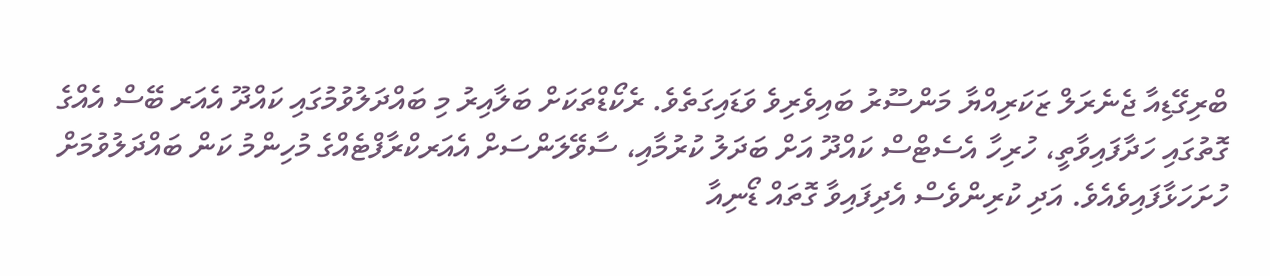ބްރިގޭޑިއާ ޖެނެރަލް ޒަކަރިއްޔާ މަންސޫރު ބައިވެރިވެ ވަޑައިގަތެވެ. ރެކޯޑްތަކަށް ބަލާއިރު މި ބައްދަލުވުމުގައި ކައްދޫ އެއަރ ބޭސް އެއްގެ ގޮތުގައި ހަދާފައިވާތީ، ހުރިހާ އެސެޓްސް ކައްދޫ އަށް ބަދަލު ކުރުމާއި، ސާވޭލަންސަށް އެއަރކްރާފްޓެއްގެ މުހިންމު ކަން ބައްދަލުވުމަށް ހުށަހަޅާފައިވެއެވެ. އަދި ކުރިންވެސް އެދިފައިވާ ގޮތައް ޑޯނިއާ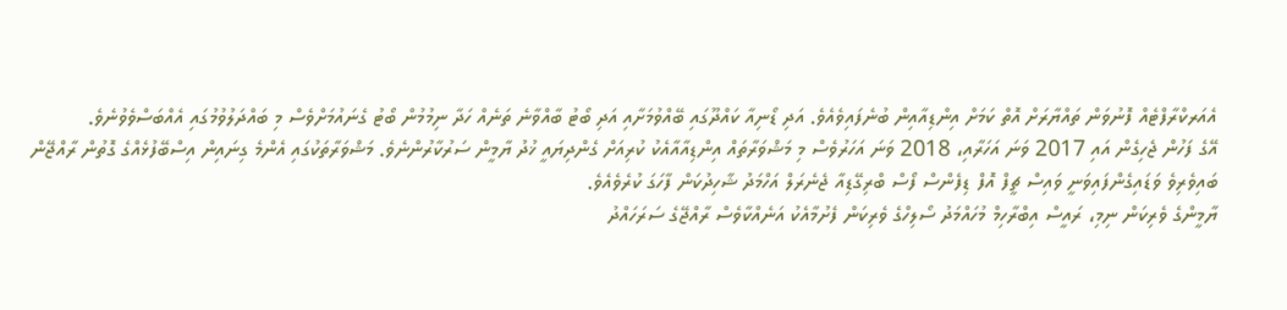އެއަރކްރާފްޓެއް ފޮނުވަން ތައްޔާރަށް އޮތް ކަމަށް އިންޑިއާއިން ބުނެފައިވެއެވެ. އަދި ޑޯނިއާ ކައްދޫގައި ބޭއްވުމަށާއި އަދި ބޯޓު ބާއްވާނެ ތަނެއް ހަދާ ނިމުމުން ބޯޓު ގެނައުމަށްވެސް މި ބައްދަލުވުމުގައި އެއްބަސްވެވުނެވެ.
އޭގެ ފަހުން ޖެހިގެން އައި 2017 ވަނަ އަހަރާއި، 2018 ވަނަ އަހަރުވެސް މި މަޝްވަރާތައް އިންޑިއާއާއެކު ކުރިއަށް ގެންދިޔައީ ޚުދު ޔާމީން ސަރުކާރުންނެވެ. މަޝްވަރާތަކުގައި އެންމެ ގިނައިން އިސްބޭފުޅެއްގެ ގޮތުން ރާއްޖޭން ބައިވެރިވެ ވަޑައިގެންފައިވަނީ ވައިސް ޗީފް އޮފް ޑިފެންސް ފޯސް ބްރިގޭޑިއާ ޖެނެރަލް އަހްމަދު ޝާހިދުކަން ފާހަގަ ކުރެވެއެވެ.
ޔާމީންގެ ވެރިކަން ނިމި، ރައީސް އިބްރާހިމް މުހައްމަދު ސޯލިހްގެ ވެރިކަން ފެށުމާއެކު އަނެއްކާވެސް ރާއްޖޭގެ ސަރަހައްދު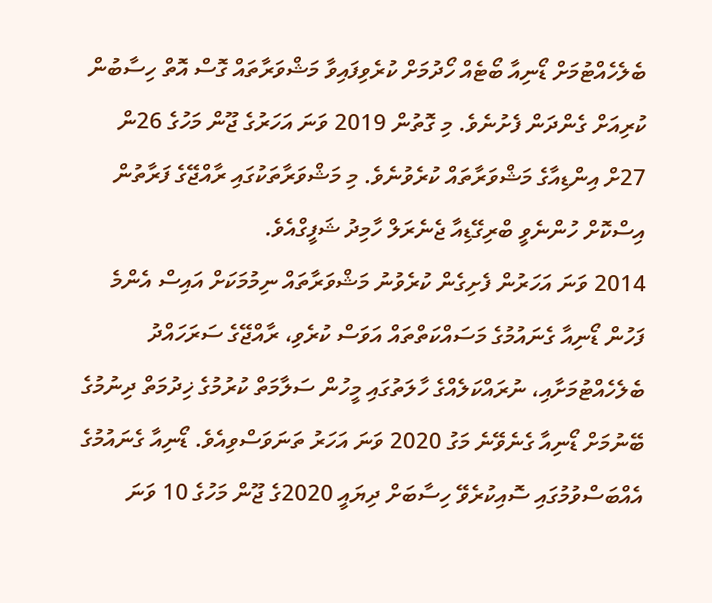ބެލެހެއްޓުމަށް ޑޯނިއާ ބޯޓެއް ހޯދުމަށް ކުރެވިފައިވާ މަޝްވަރާތައް ގޮސް އޮތް ހިސާބުން ކުރިއަށް ގެންދަން ފެށުނެވެ. މި ގޮތުން 2019 ވަނަ އަހަރުގެ ޖޫން މަހުގެ 26ން 27ށް އިންޑިއާގެ މަޝްވަރާތައް ކުރެވުނެވެ. މި މަޝްވަރާތަކުގައި ރާއްޖޭގެ ފަރާތުން އިސްކޮށް ހުންނެވީ ބްރިގޭޑިއާ ޖެނެރަލް ހާމިދު ޝަފީގްއެވެ.
2014 ވަނަ އަހަރުން ފެށިގެން ކުރެވުނު މަޝްވަރާތައް ނިމުމަކަށް އައިސް އެންމެ ފަހުން ޑޯނިއާ ގެނައުމުގެ މަސައްކަތްތައް އަވަސް ކުރެވި، ރާއްޖޭގެ ސަރަހައްދު ބެލެހެއްޓުމަށާއި، ނުރައްކަލެއްގެ ހާލަތުގައި މީހުން ސަލާމަތް ކުރުމުގެ ޚިދުމަތް ދިނުމުގެ ބޭނުމަށް ޑޯނިއާ ގެނެވޭނެ މަގު 2020 ވަނަ އަހަރު ތަނަވަސްވިއެވެ. ޑޯނިއާ ގެނައުމުގެ އެއްބަސްވުމުގައި ސޮއިކުރެވޭ ހިސާބަށް ދިޔައީ 2020ގެ ޖޫން މަހުގެ 10 ވަނަ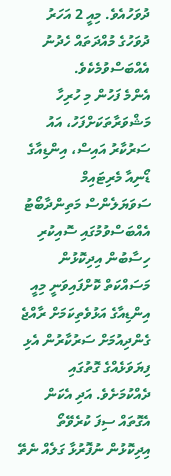ދުވަހުއެވެ. މިއީ 2 އަހަރު ދުވަހުގެ މުއްދަތައް ހެދުނު އެއްބަސްވުމެކެވެ.
އެންމެ ފަހުން މި ހުރިހާ މަޝްވަރާތަކަށްފަހު، އައު ސަރުކާރު އައިސް، އިންޑިއާގެ ޑޯނިއާ މެރިޓައިމް ސަވަޔަލެންސް މަތިންދާބޯޓު އެއްބަސްވުމުގައި ސޮއިކުރި ހިސާބުން އިދިކޮޅުން މަސައްކަތް ކޮށްފައިވަނީ މިއީ އިންޑިއާގެ އަޅުވެތިކަމަށް ރާއްޖެ ގެންދިއުމަށް ސަރުކާރުން އެޅި ފިޔަވަޅެއްގެ ގޮތުގައި ދެއްކުމަށެވެ. އަދި އެކަން އެގޮތައް ސިފަ ކުރެވޭތޯ އިދިކޮޅުން ނުފޮރުޅާ ގަލެއް ނެތޭ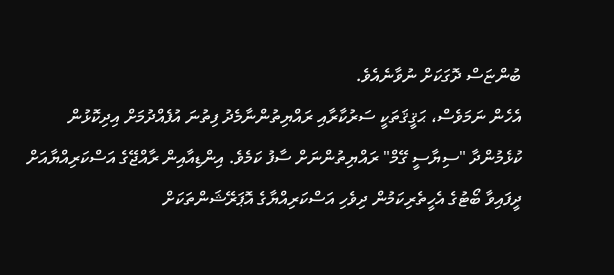ބުންޏަސް ދޮގަކަށް ނުވާނެއެވެ.
އެހެން ނަމަވެސް، ޙަޤީޤަތަކީ ސަރުކާރާއި ރައްޔިތުންނާމެދު ފިތުނަ އުފެއްދުމަށް އިދިކޮޅުން ކުޅެމުންދާ "ސިޔާސީ ގޭމް" ރައްޔިތުންނަށް ސާފު ކަމެވެ. އިންޑިއާއިން ރާއްޖޭގެ އަސްކަރިއްޔާއަށް ދީފައިވާ ބޯޓުގެ އެހީތެރިކަމުން ދިވެހި އަސްކަރިއްޔާގެ އޮޕަރޭޝަންތަކަށް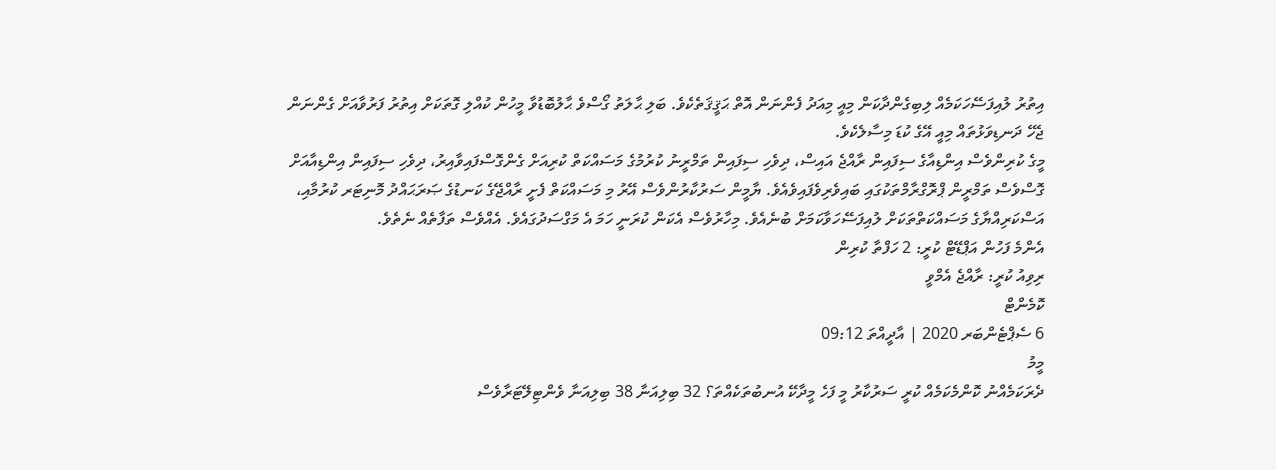އިތުރު ލުއިފަސޭހަކަމެއް ލިބިގެންދާކަން މިއީ މިއަދު ފެންނަން އޮތް ޙަޤީޤަތެކެވެ. ބަލި ޙާލަތު ގޯސްވެ ޙާލުބޮޑުވާ މީހުން ކުއްލި ގޮތަކަށް އިތުރު ފަރުވާއަށް ގެންނަން ޖެހޭ ދަނޑިވަޅުތައް މިއީ އޭގެ ކުޑަ މިސާލެކެވެ.
މީގެ ކުރިންވެސް އިންޑިއާގެ ސިފައިން ރާއްޖެ އައިސް، ދިވެހި ސިފައިން ތަމްރީނު ކުރުމުގެ މަސައްކަތް ކުރިއަށް ގެންގޮސްފައިވާއިރު، ދިވެހި ސިފައިން އިންޑިއާއަށް ގޮސްވެސް ތަމްރީން ޕްރޮގްރާމްތަކުގައި ބައިވެރިވެފައިވެއެވެ. ޔާމީން ސަރުކާރުންވެސް އޭރު މި މަސައްކަތް ފެށީ ރާއްޖޭގެ ކަނޑުގެ ޞަރަޙައްދު މޮނިޓަރ ކުރުމާއި، އަސްކަރިއްޔާގެ މަސައްކަތްތަކަށް ލުއިފަސޭހަވާކަމަށް ބުނެއެވެ. މިހާރުވެސް އެކަން ކުރަނީ ހަމަ އެ މަގްސަދުގައެވެ. އެއްވެސް ތަފާތެއް ނެތެވެ.
އެންމެ ފަހުން އަޕްޑޭޓް ކުރީ: 2 ހަފްތާ ކުރިން
ރިވިއު ކުރީ: ރާއްޖެ އެމްވީ
ކޮމެންޓް
6 ސެޕްޓެންބަރ 2020 | އާދީއްތަ 09:12
މީމު
ދެރަކަމެއްނު ކޮންމެކަމެއް ކުރީ ސަރުކާރު މީ ފަހެ މީދާކޭ އުނބުތަކެއްތަ؟ 32 ބިލިއަނާ 38 ބިލިއަނާ ވެންޓިލޭޓަރާވެސް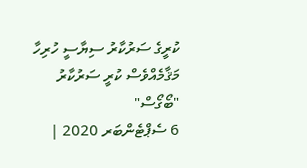ކުރީގެ ސަރުކާރު ސިޔާސީ ހުރިހާ މަޤާމެއްވެސް ކުރީ ސަރުކާރު "ބޯގޯސް"
6 ސެޕްޓެންބަރ 2020 |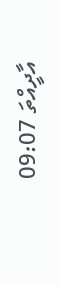އާދީއްތަ 09:07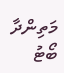މަތިންދާ ބޯޓު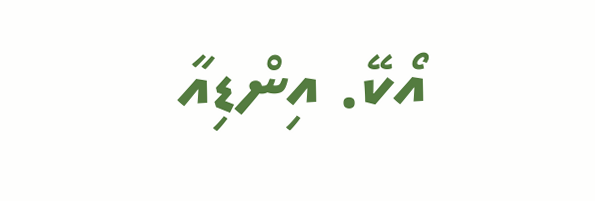އޯކޭ. އިންޑިއާ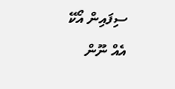ސިފައިން އޯކޭ އެއް ނޫން